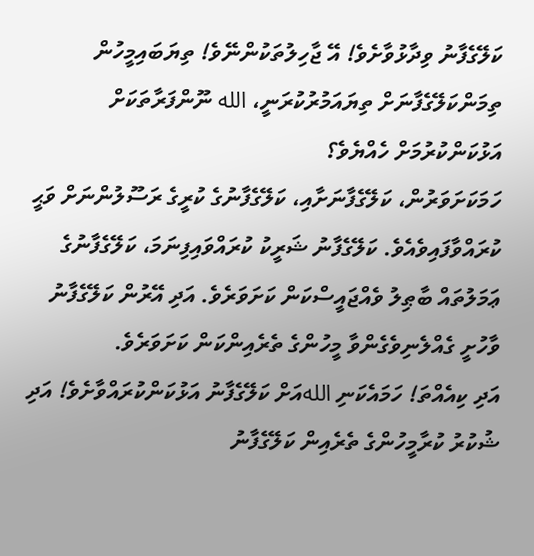ކަލޭގެފާނު ވިދާޅުވާށެވެ! އޭ ޖާހިލުތަކުންނޭވެ! ތިޔަބައިމީހުން ތިމަންކަލޭގެފާނަށް ތިޔައަމުރުކުރަނީ، الله ނޫންފަރާތަކަށް އަޅުކަންކުރުމަށް ހެއްޔެވެ؟
ހަމަކަށަވަރުން، ކަލޭގެފާނަށާއި، ކަލޭގެފާނުގެ ކުރީގެ ރަސޫލުންނަށް ވަޙީ ކުރައްވާފައިވެއެވެ. ކަލޭގެފާނު ޝަރީކު ކުރައްވައިފިނަމަ، ކަލޭގެފާނުގެ ޢަމަލުތައް ބާޠިލު ވެއްޖައީސްކަން ކަށަވަރެވެ. އަދި އޭރުން ކަލޭގެފާނު ވާހުށީ ގެއްލެނިވެގެންވާ މީހުންގެ ތެރެއިންކަން ކަށަވަރެވެ.
އަދި ކިއެއްތަ! ހަމައެކަނި اللهއަށް ކަލޭގެފާނު އަޅުކަންކުރައްވާށެވެ! އަދި ޝުކުރު ކުރާމީހުންގެ ތެރެއިން ކަލޭގެފާނު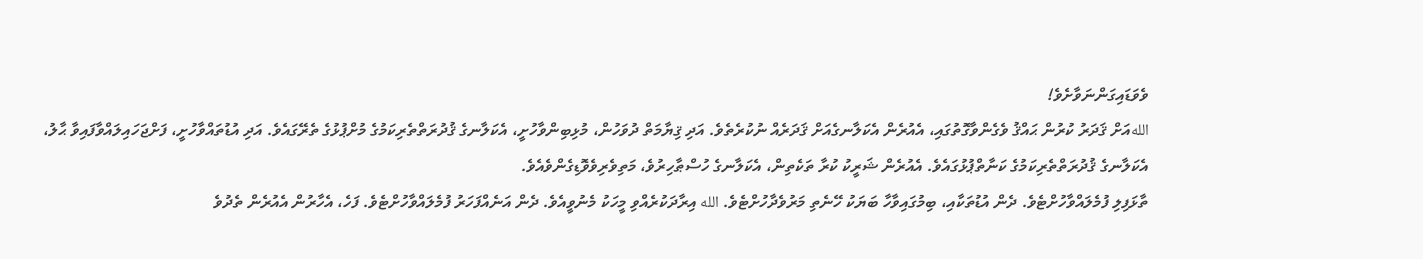ވެވަޑައިގަންނަވާށެވެ!
اللهއަށް ޤަދަރު ކުރުން ޙައްޤު ވެގެންވާގޮތުގައި، އެއުރެން އެކަލާނގެއަށް ޤަދަރެއް ނުކުރެތެވެ. އަދި ޤިޔާމަތް ދުވަހުން، މުޅިބިންވާހުށީ، އެކަލާނގެ ޤުދުރަތްތެރިކަމުގެ މުށްޕުޅުގެ ތެރޭގައެވެ. އަދި އުޑުތައްވާހުށީ، ފަށްޖަހައިލައްވާފައިވާ ޙާލު، އެކަލާނގެ ޤުދުރަތްތެރިކަމުގެ ކަނާތްޕުޅުގައެވެ. އެއުރެން ޝަރީކު ކުރާ ތަކެތިން، އެކަލާނގެ ހުސްޠާހިރުވެ، މަތިވެރިވެވޮޑިގެންވެއެވެ.
ތާޅަފިލި ފުމެލައްވާހުށްޓެވެ. ދެން އުޑުތަކާއި، ބިމުގައިވާހާ ބަޔަކު ހޭނެތި މަރުވެދާހުށްޓެވެ. الله އިރާދަކުރެއްވި މީހަކު މެނުވީއެވެ. ދެން އަނެއްފަހަރު ފުމެލައްވާހުށްޓެވެ. ފަހެ، އެހާރުން އެއުރެން ތެދުވެ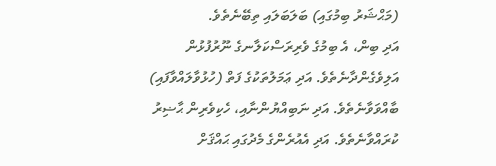(މަޙްޝަރު ބިމުގައި) ބަލަބަލައި ތިބޭނެތެވެ.
އަދި ބިން، އެ ބިމުގެ ވެރިރަސްކަލާނގެ ނޫރުފުޅުން އަލިވެގެންދާނެތެވެ. އަދި ޢަމަލުތަކުގެ ފަތް (ހުޅުވާލައްވާފައި) ބާއްވަވާނެތެވެ. އަދި ނަބިއްޔުންނާއި، ހެކިވެރިން ޙާޟިރު ކުރައްވާނެތެވެ. އަދި އެއުރެންގެ މެދުގައި ޙައްޤަށް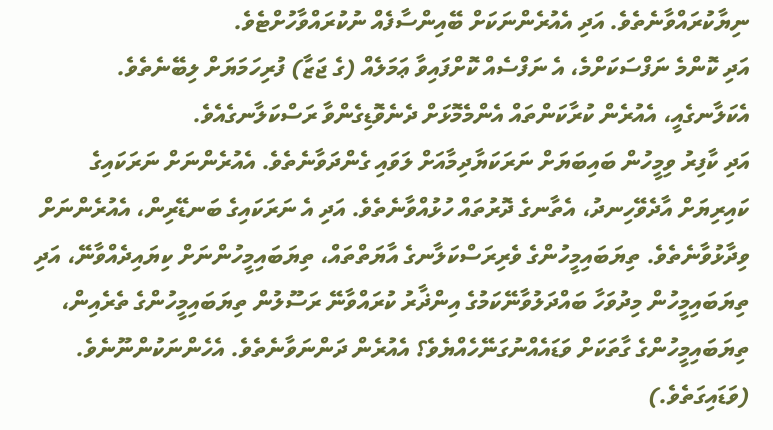ނިޔާކުރައްވާނެތެވެ. އަދި އެއުރެންނަކަށް ބޭއިންސާފެއް ނުކުރައްވާހުށްޓެވެ.
އަދި ކޮންމެ ނަފްސަކަށްމެ، އެ ނަފްސެއް ކޮށްފައިވާ ޢަމަލެއް (ގެ ޖަޒާ) ފުރިހަމަޔަށް ލިބޭނެތެވެ. އެކަލާނގެއީ، އެއުރެން ކުރާކަންތައް އެންމެމޮޅަށް ދެނެވޮޑިގެންވާ ރަސްކަލާނގެއެވެ.
އަދި ކާފިރު ވިމީހުން ބައިބަޔަށް ނަރަކަޔާދިމާއަށް ލަވައި ގެންދަވާނެތެވެ. އެއުރެންނަށް ނަރަކައިގެ ކައިރިޔަށް އާދެވޭހިނދު، އެތާނގެ ދޮރުތައް ހުޅުއްވާނެތެވެ. އަދި އެ ނަރަކައިގެ ބަނޑޭރިން، އެއުރެންނަށް ވިދާޅުވާނެތެވެ. ތިޔަބައިމީހުންގެ ވެރިރަސްކަލާނގެ އާޔަތްތައް، ތިޔަބައިމީހުންނަށް ކިޔައިދެއްވާނޭ، އަދި ތިޔަބައިމީހުން މިދުވަހާ ބައްދަލުވާނޭކަމުގެ އިންޛާރު ކުރައްވާނޭ ރަސޫލުން ތިޔަބައިމީހުންގެ ތެރެއިން، ތިޔަބައިމީހުންގެ ގާތަކަށް ވަޑައެއްނުގަނޭހެއްޔެވެ؟ އެއުރެން ދަންނަވާނެތެވެ. އެހެންނަކުންނޫނެވެ. (ވަޑައިގަތެވެ.)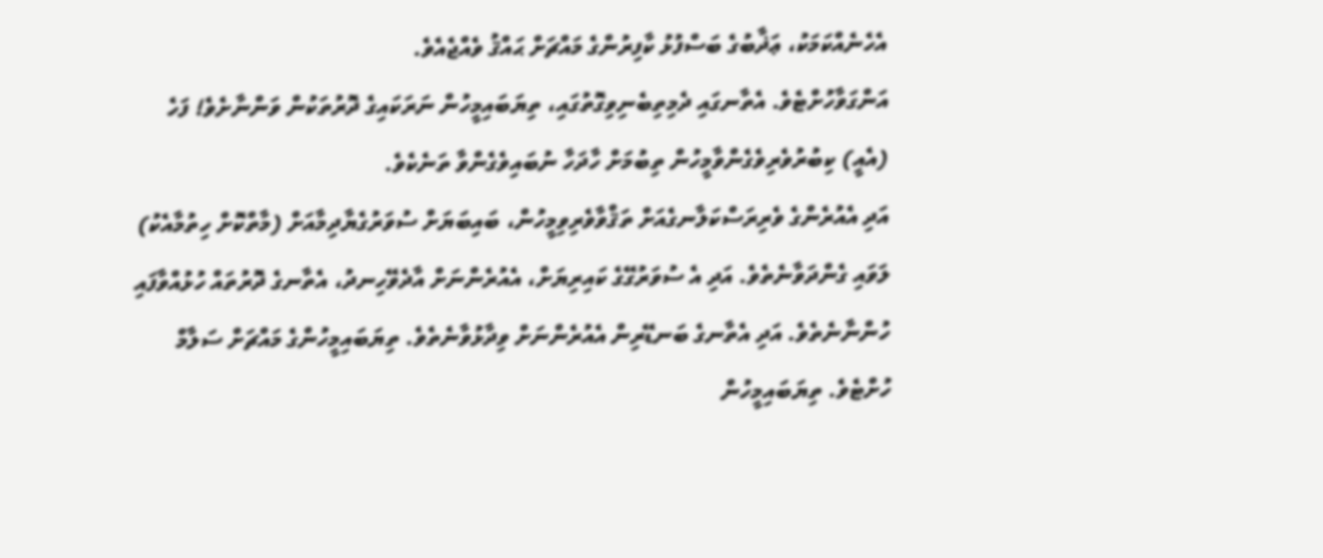އެހެނެއްކަމަކު، ޢަޛާބުގެ ބަސްފުޅު ކާފިރުންގެ މައްޗަށް ޙައްޤު ވެއްޖެއެވެ.
އަންގަވާހުށްޓެވެ. އެތާނގައި ދެމިތިބެނިވިގޮތުގައި، ތިޔަބައިމީހުން ނަރަކައިގެ ދޮރުތަކުން ވަންނާށެވެ! ފަހެ (އެއީ) ކިބުރުވެރިވެގެންވާމީހުން ތިބުމަށް ހާދަހާ ނުބައިވެގެންވާ ތަނެކެވެ.
އަދި އެއުރެންގެ ވެރިރަސްކަލާނގެއަށް ތަޤްވާވެރިވިމީހުން، ބައިބަޔަށް ސުވަރުގެޔާދިމާއަށް (މާތްކޮށް ހިތުމާއެކު) ލަވައި ގެންދަވާނެތެވެ. އަދި އެ ސުވަރުގޭގެ ކައިރިޔަށް، އެއުރެންނަށް އާދެވޭހިނދު، އެތާނގެ ދޮރުތައް ހުޅުއްވާފައި ހުންނާނެތެވެ. އަދި އެތާނގެ ބަނޑޭރިން އެއުރެންނަށް ވިދާޅުވާނެތެވެ. ތިޔަބައިމީހުންގެ މައްޗަށް ސަލާމް ހުށްޓެވެ. ތިޔަބައިމީހުން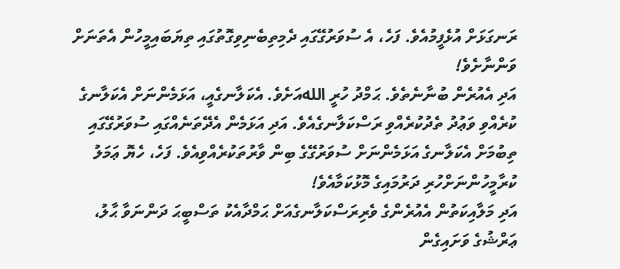ރަނގަޅަށް އުޅެފީމުއެވެ. ފަހެ، އެ ސުވަރުގޭގައި ދެމިތިބެނިވިގޮތުގައި ތިޔަބައިމީހުން އެތަނަށް ވަންނާށެވެ!
އަދި އެއުރެން ބުނާނެތެވެ. ޙަމްދު ހުރީ اللهއަށެވެ. އެކަލާނގެއީ، އަޅަމެންނަށް އެކަލާނގެ ކުރެއްވި ވަޢުދު ތެދުކުރެއްވި ރަސްކަލާނގެއެވެ. އަދި އަޅަމެން އެދޭތަނެއްގައި ސުވަރުގޭގައި ތިބުމަށް އެކަލާނގެ އަޅަމެންނަށް ސުވަރުގޭގެ ބިން ވާރުތަކުރެއްވިއެވެ. ފަހެ، ހެޔޮ ޢަމަލު ކުރާމީހުންނަށްހުރި ދަރުމައިގެ މޮޅުކަމާއެވެ!
އަދި މަލާއިކަތުން އެއުރެންގެ ވެރިރަސްކަލާނގެއަށް ޙަމްދާއެކު ތަސްބީޙަ ދަންނަވާ ޙާލު، ޢަރްޝުގެ ވަށައިގެން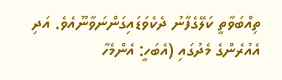ތިއްބަވާތީ ކަލޭގެފާނު ދެކެވަޑައިގަންނަވާނޫއެވެ. އަދި އެއުރެންގެ މެދުގައި (އެބަހީ: އެންމެހާ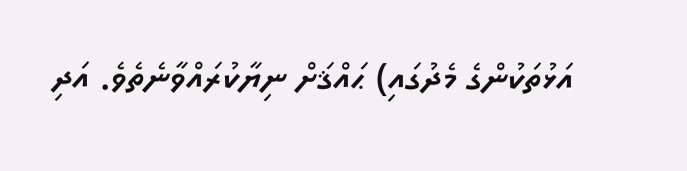އަޅުތަކުންގެ މެދުގައި) ޙައްޤަށް ނިޔާކުރައްވާނެތެވެ. އަދި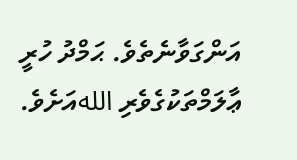އަންގަވާނެތެވެ. ޙަމްދު ހުރީ ޢާލަމްތަކުގެވެރި اللهއަށެވެ.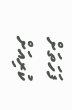ފަހަތަށް
ކުރިއަށް